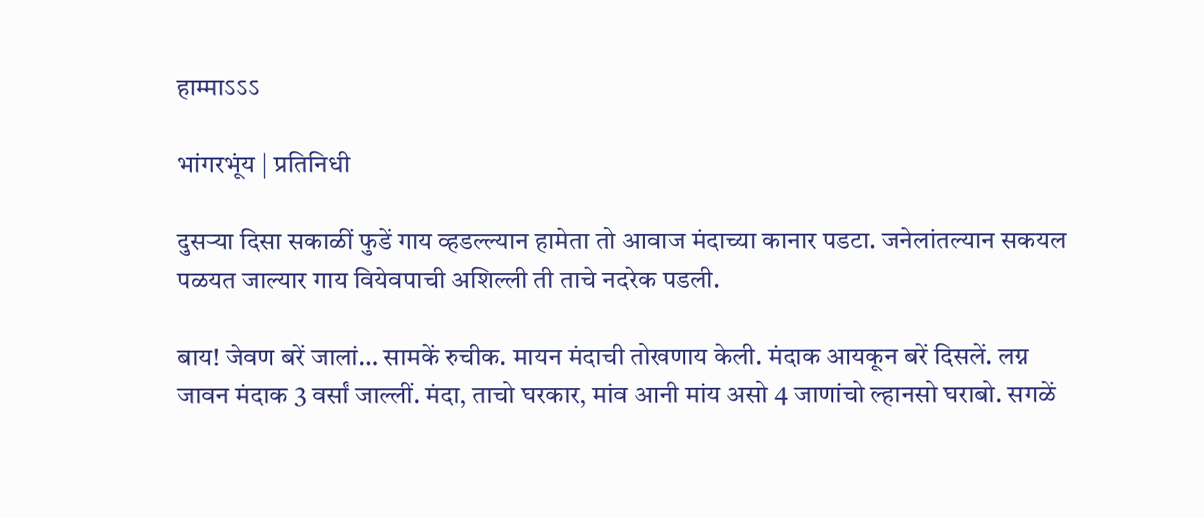हाम्माऽऽऽ

भांगरभूंय | प्रतिनिधी

दुसऱ्या दिसा सकाळीं फुडें गाय व्हडल्ल्यान हामेता तो आवाज मंदाच्या कानार पडटा. जनेलांतल्यान सकयल पळयत जाल्यार गाय वियेवपाची अशिल्ली ती ताचे नदरेक पडली.

बाय! जेवण बरें जालां… सामकें रुचीक. मायन मंदाची तोखणाय केली. मंदाक आयकून बरें दिसलें. लग्न जावन मंदाक 3 वर्सां जाल्लीं. मंदा, ताचो घरकार, मांव आनी मांय असो 4 जाणांचो ल्हानसो घराबो. सगळें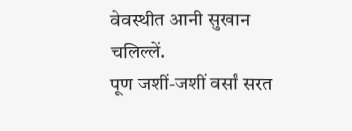वेवस्थीत आनी सुखान चलिल्लें.
पूण जशीं-जशीं वर्सां सरत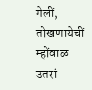गेलीं, तोखणायेचीं म्होंवाळ उतरां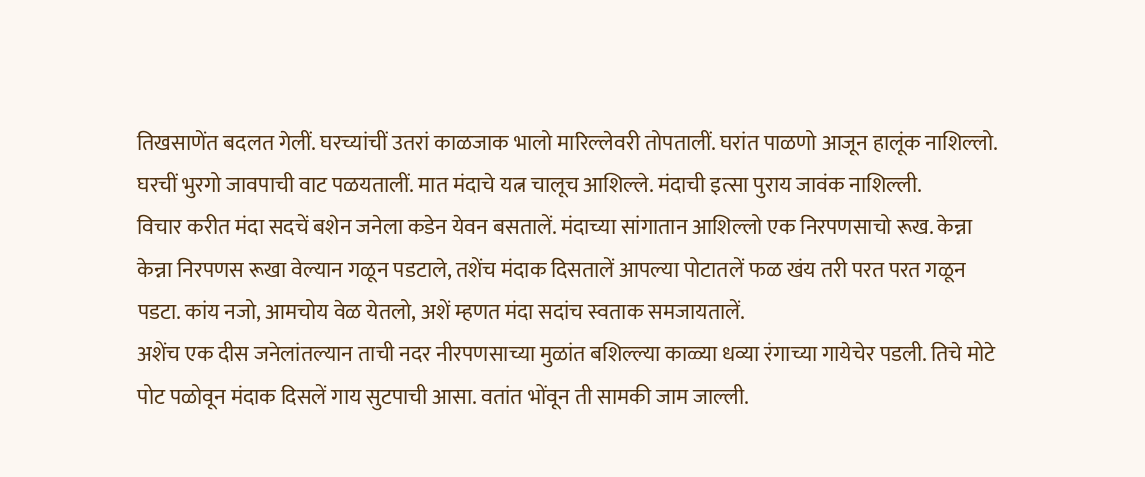तिखसाणेंत बदलत गेलीं. घरच्यांचीं उतरां काळजाक भालो मारिल्लेवरी तोपतालीं. घरांत पाळणो आजून हालूंक नाशिल्लो. घरचीं भुरगो जावपाची वाट पळयतालीं. मात मंदाचे यत्न चालूच आशिल्ले. मंदाची इत्सा पुराय जावंक नाशिल्ली.
विचार करीत मंदा सदचें बशेन जनेला कडेन येवन बसतालें. मंदाच्या सांगातान आशिल्लो एक निरपणसाचो रूख. केन्ना केन्ना निरपणस रूखा वेल्यान गळून पडटाले, तशेंच मंदाक दिसतालें आपल्या पोटातलें फळ खंय तरी परत परत गळून पडटा. कांय नजो, आमचोय वेळ येतलो, अशें म्हणत मंदा सदांच स्वताक समजायतालें.
अशेंच एक दीस जनेलांतल्यान ताची नदर नीरपणसाच्या मुळांत बशिल्ल्या काळ्या धव्या रंगाच्या गायेचेर पडली. तिचे मोटे पोट पळोवून मंदाक दिसलें गाय सुटपाची आसा. वतांत भोंवून ती सामकी जाम जाल्ली.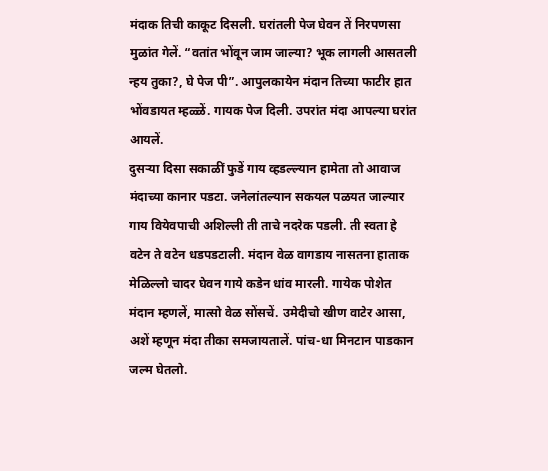मंदाक तिची काकूट दिसली. घरांतली पेज घेवन तें निरपणसा मुळांत गेलें. “वतांत भोंवून जाम जाल्या? भूक लागली आसतली न्हय तुका?, घे पेज पी”. आपुलकायेन मंदान तिच्या फाटीर हात भोंवडायत म्हळ्ळें. गायक पेज दिली. उपरांत मंदा आपल्या घरांत आयलें.
दुसऱ्या दिसा सकाळीं फुडें गाय व्हडल्ल्यान हामेता तो आवाज मंदाच्या कानार पडटा. जनेलांतल्यान सकयल पळयत जाल्यार गाय वियेवपाची अशिल्ली ती ताचे नदरेक पडली. ती स्वता हे वटेन ते वटेन धडपडटाली. मंदान वेळ वागडाय नासतना हाताक मेळिल्लो चादर घेवन गाये कडेन धांव मारली. गायेक पोशेत मंदान म्हणलें, मात्सो वेळ सोंसचें. उमेदीचो खीण वाटेर आसा, अशें म्हणून मंदा तीका समजायतालें. पांच-धा मिनटान पाडकान जल्म घेतलो.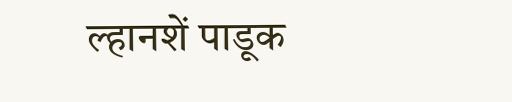ल्हानशें पाडूक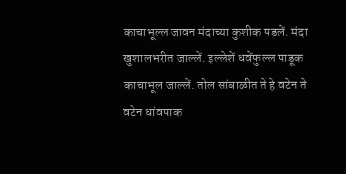काचाभूल्ल जावन मंदाच्या कुशीक पडलें. मंदा खुशालभरीत जाल्लें. इल्लेशें धवेंफुल्ल पाडूक काचाभूल जाल्लें. तोल सांबाळीत ते हे वटेन ते वटेन धांवपाक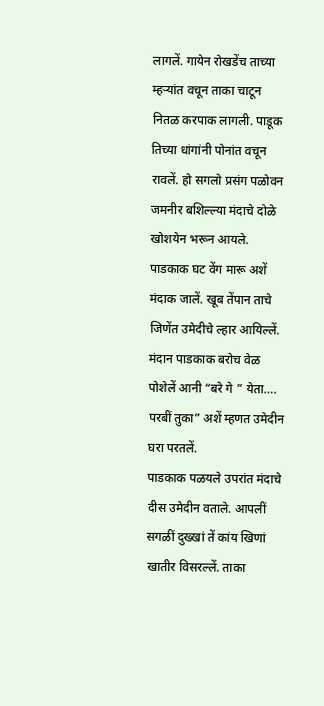लागलें. गायेन रोखडेंच ताच्या म्हऱ्यांत वचून ताका चाटून नितळ करपाक लागली. पाडूक तिच्या धांगांनी पोनांत वचून रावलें. हो सगलो प्रसंग पळोवन जमनीर बशिल्ल्या मंदाचे दोळे खोशयेन भरून आयले. पाडकाक घट वेंग मारू अशें मंदाक जालें. खूब तेंपान ताचे जिणेंत उमेदीचे ल्हार आयिल्लें. मंदान पाडकाक बरोच वेळ पोशेलें आनी “बरे गे ” येता…. परबीं तुका” अशें म्हणत उमेदीन घरा परतलें.
पाडकाक पळयले उपरांत मंदाचे दीस उमेदीन वताले. आपलीं सगळीं दुख्खां तें कांय खिणां खातीर विसरल्लें. ताका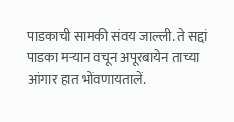पाडकाची सामकी संवय जाल्ली. ते सद्दां पाडका मऱ्यान वचून अपूरबायेन ताच्या आंगार हात भोंवणायतालें.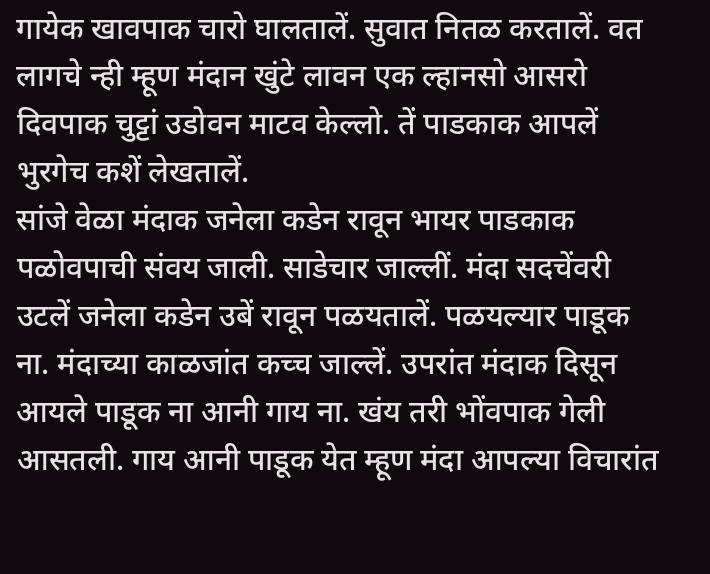गायेक खावपाक चारो घालतालें. सुवात नितळ करतालें. वत लागचे न्ही म्हूण मंदान खुंटे लावन एक ल्हानसो आसरो दिवपाक चुट्टां उडोवन माटव केल्लो. तें पाडकाक आपलें भुरगेच कशें लेखतालें.
सांजे वेळा मंदाक जनेला कडेन रावून भायर पाडकाक पळोवपाची संवय जाली. साडेचार जाल्लीं. मंदा सदचेंवरी उटलें जनेला कडेन उबें रावून पळयतालें. पळयल्यार पाडूक ना. मंदाच्या काळजांत कच्च जाल्लें. उपरांत मंदाक दिसून आयले पाडूक ना आनी गाय ना. खंय तरी भोंवपाक गेली आसतली. गाय आनी पाडूक येत म्हूण मंदा आपल्या विचारांत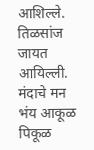आशिल्ले. तिळसांज जायत आयिल्ली. मंदाचे मन भंय आकूळ पिकूळ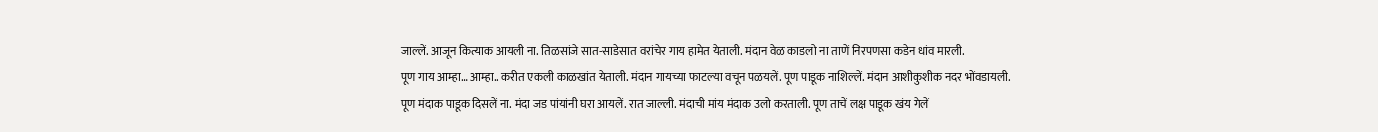जाल्लें. आजून कित्याक आयली ना. तिळसांजे सात-साडेसात वरांचेर गाय हामेत येताली. मंदान वेळ काडलो ना ताणें निरपणसा कडेन धांव मारली.
पूण गाय आम्हा… आम्हा.. करीत एकली काळखांत येताली. मंदान गायच्या फाटल्या वचून पळयलें. पूण पाडूक नाशिल्लें. मंदान आशीकुशीक नदर भोंवडायली. पूण मंदाक पाडूक दिसलें ना. मंदा जड पांयांनी घरा आयलें. रात जाल्ली. मंदाची मांय मंदाक उलो करताली. पूण ताचें लक्ष पाडूक खंय गेलें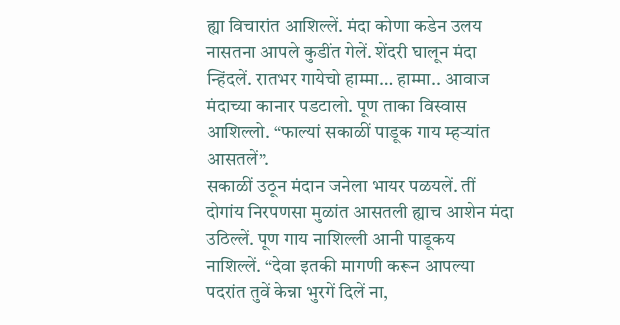ह्या विचारांत आशिल्लें. मंदा कोणा कडेन उलय नासतना आपले कुडींत गेलें. शेंदरी घालून मंदा न्हिंदलें. रातभर गायेचो हाम्मा… हाम्मा.. आवाज मंदाच्या कानार पडटालो. पूण ताका विस्वास आशिल्लो. “फाल्यां सकाळीं पाडूक गाय म्हऱ्यांत आसतलें”.
सकाळीं उठून मंदान जनेला भायर पळयलें. तीं दोगांय निरपणसा मुळांत आसतली ह्याच आशेन मंदा उठिल्लें. पूण गाय नाशिल्ली आनी पाडूकय नाशिल्लें. “देवा इतकी मागणी करून आपल्या पदरांत तुवें केन्ना भुरगें दिलें ना,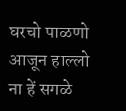घरचो पाळणो आजून हाल्लो ना हें सगळे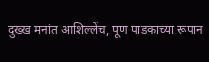दुख्ख मनांत आशिल्लेंच, पूण पाडकाच्या रूपान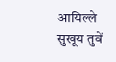आयिल्ले सुखूय तुवें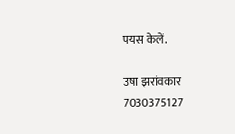पयस केलें.

उषा झरांवकार
7030375127